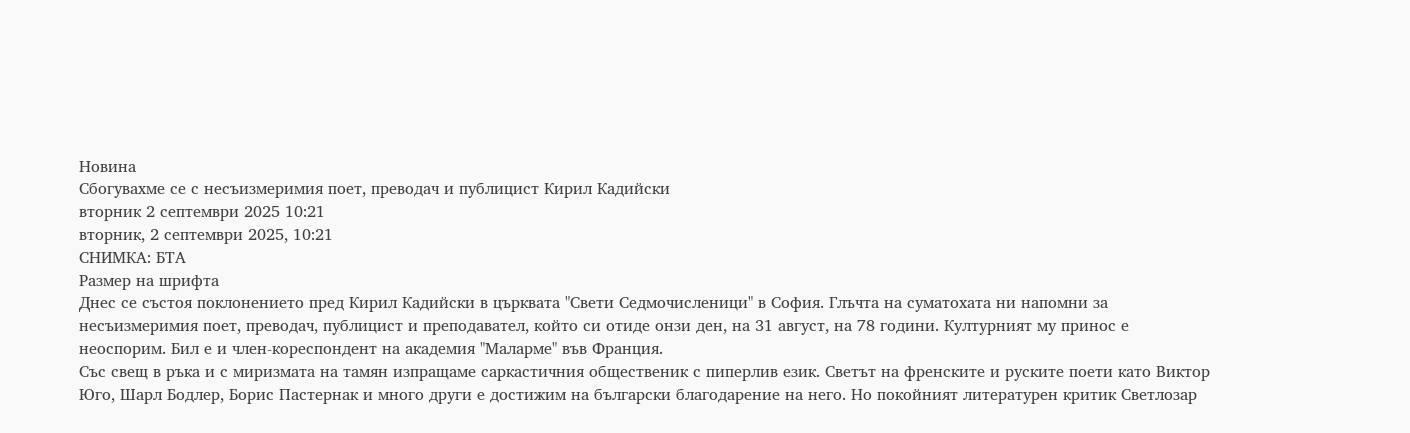Новина
Сбогувахме се с несъизмеримия поет, преводач и публицист Кирил Кадийски
вторник 2 септември 2025 10:21
вторник, 2 септември 2025, 10:21
СНИМКА: БТА
Размер на шрифта
Днес се състоя поклонението пред Кирил Кадийски в църквата "Свети Седмочисленици" в София. Глъчта на суматохата ни напомни за несъизмеримия поет, преводач, публицист и преподавател, който си отиде онзи ден, на 31 август, на 78 години. Културният му принос е неоспорим. Бил е и член-кореспондент на академия "Маларме" във Франция.
Със свещ в ръка и с миризмата на тамян изпращаме саркастичния общественик с пиперлив език. Светът на френските и руските поети като Виктор Юго, Шарл Бодлер, Борис Пастернак и много други е достижим на български благодарение на него. Но покойният литературен критик Светлозар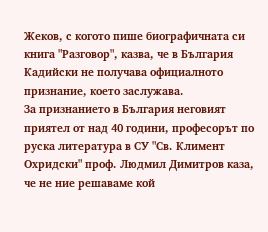Жеков, с когото пише биографичната си книга "Разговор", казва, че в България Кадийски не получава официалното признание, което заслужава.
За признанието в България неговият приятел от над 40 години, професорът по руска литература в СУ "Св. Климент Охридски" проф. Людмил Димитров каза, че не ние решаваме кой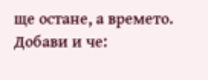ще остане, а времето. Добави и че: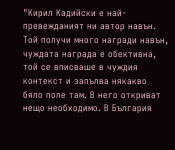"Кирил Кадийски е най-превежданият ни автор навън. Той получи много награди навън, чуждата награда е обективна, той се вписваше в чуждия контекст и запълва някакво бяло поле там. В него откриват нещо необходимо. В България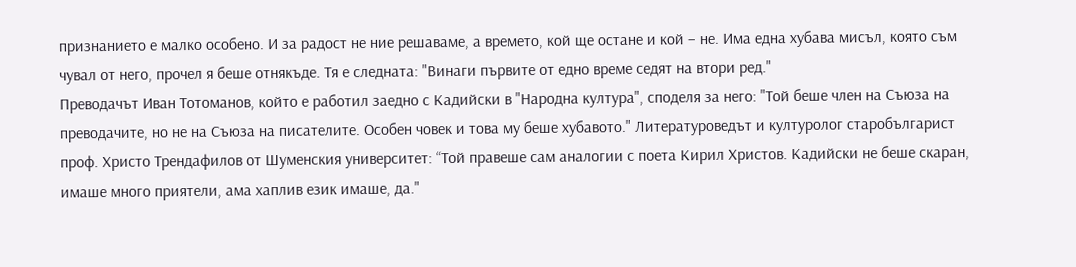признанието е малко особено. И за радост не ние решаваме, а времето, кой ще остане и кой – не. Има една хубава мисъл, която съм чувал от него, прочел я беше отнякъде. Тя е следната: "Винаги първите от едно време седят на втори ред."
Преводачът Иван Тотоманов, който е работил заедно с Кадийски в "Народна култура", споделя за него: "Той беше член на Съюза на преводачите, но не на Съюза на писателите. Особен човек и това му беше хубавото." Литературоведът и културолог старобългарист проф. Христо Трендафилов от Шуменския университет: “Той правеше сам аналогии с поета Кирил Христов. Кадийски не беше скаран, имаше много приятели, ама хаплив език имаше, да."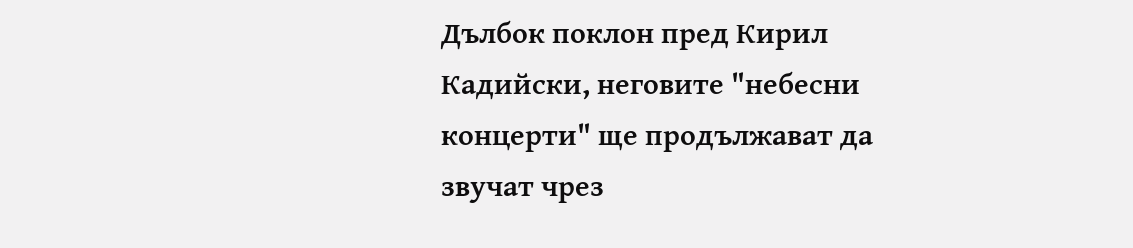Дълбок поклон пред Кирил Кадийски, неговите "небесни концерти" ще продължават да звучат чрез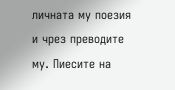личната му поезия и чрез преводите му. Пиесите на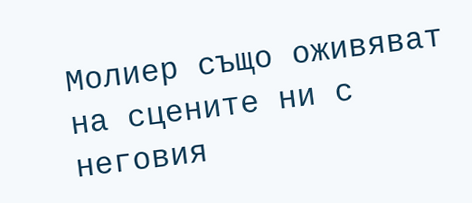Молиер също оживяват на сцените ни с неговия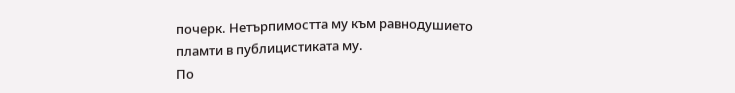почерк. Нетърпимостта му към равнодушието пламти в публицистиката му.
По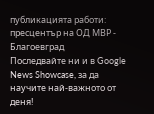публикацията работи: пресцентър на ОД МВР - Благоевград
Последвайте ни и в Google News Showcase, за да научите най-важното от деня!